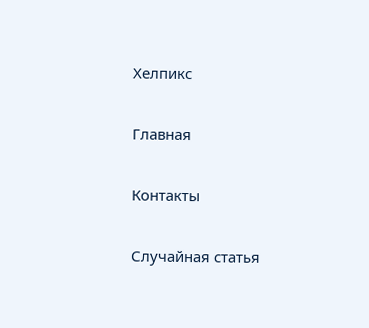Хелпикс

Главная

Контакты

Случайная статья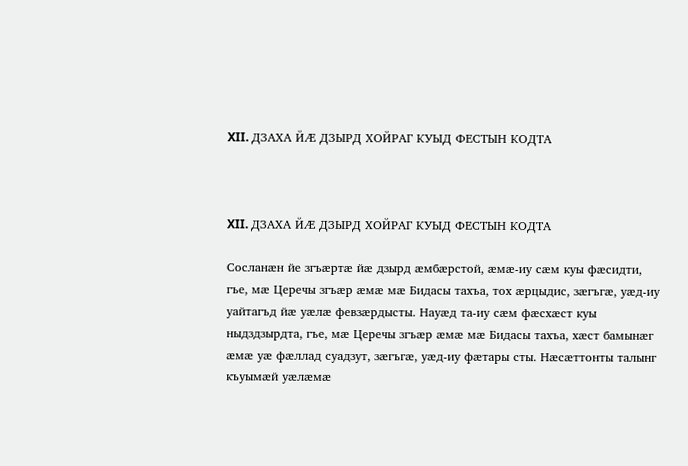XII. ДЗАХА ЙÆ ДЗЫРД ХОЙРАГ КУЫД ФЕСТЫН КОДТА



XII. ДЗАХА ЙÆ ДЗЫРД ХОЙРАГ КУЫД ФЕСТЫН КОДТА

Сосланæн йе згъæртæ йæ дзырд æмбæрстой, æмæ-иу сæм куы фæсидти, гъе, мæ Церечы згъæр æмæ мæ Бидасы тахъа, тох æрцыдис, зæгъгæ, уæд-иу уайтагъд йæ уæлæ февзæрдысты. Науæд та-иу сæм фæсхæст куы ныдздзырдта, гъе, мæ Церечы згъæр æмæ мæ Бидасы тахъа, хæст бамынæг æмæ уæ фæллад суадзут, зæгъгæ, уæд-иу фæтары сты. Нæсæттонты талынг къуымæй уæлæмæ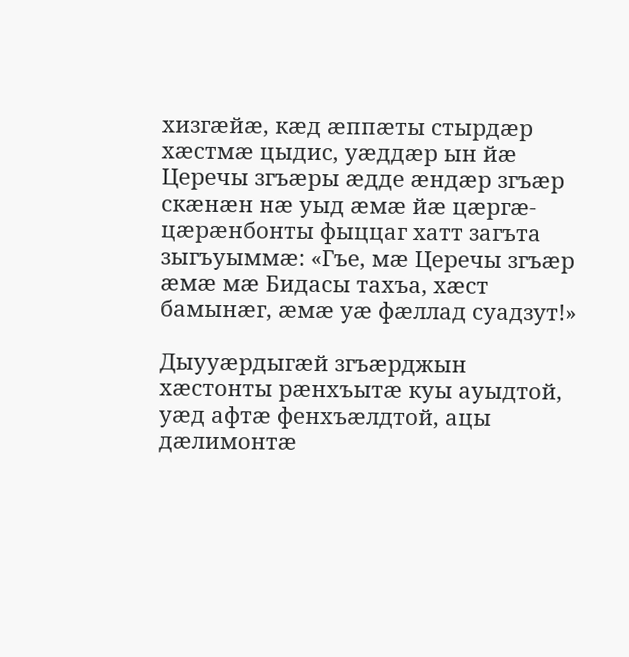хизгæйæ, кæд æппæты стырдæр хæстмæ цыдис, уæддæр ын йæ Церечы згъæры æдде æндæр згъæр скæнæн нæ уыд æмæ йæ цæргæ-цæрæнбонты фыццаг хатт загъта зыгъуыммæ: «Гъе, мæ Церечы згъæр æмæ мæ Бидасы тахъа, хæст бамынæг, æмæ уæ фæллад суадзут!»

Дыууæрдыгæй згъæрджын хæстонты рæнхъытæ куы ауыдтой, уæд афтæ фенхъæлдтой, ацы дæлимонтæ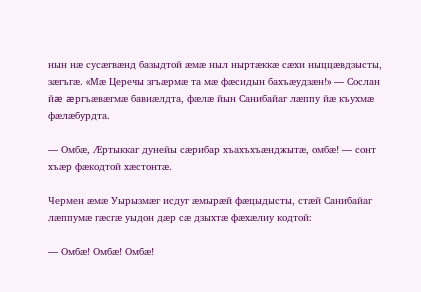нын нæ сусæгвæнд базыдтой æмæ ныл ныртæккæ сæхи ныццæвдзысты, зæгъгæ. «Мæ Церечы згъæрмæ та мæ фæсидын бахъæудзæн!» — Сослан йæ æргъæвæгмæ бавнæлдта, фæлæ йын Санибайаг лæппу йæ къухмæ фæлæбурдта.

— Омбæ, Æртыккаг дунейы сæрибар хъахъхъæнджытæ, омбæ! — сонт хъæр фæкодтой хæстонтæ.

Чермен æмæ Уырызмæг исдуг æмырæй фæцыдысты, стæй Санибайаг лæппумæ гæсгæ уыдон дæр сæ дзыхтæ фæхæлиу кодтой:

— Омбæ! Омбæ! Омбæ!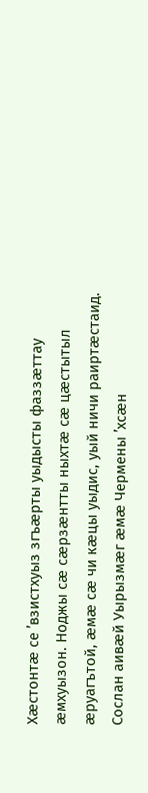Хæстонтæ се ’взистхуыз згъæрты уыдысты фаззæттау æмхуызон. Ноджы сæ сæрзæнтты ныхтæ сæ цæстытыл æруагътой, æмæ сæ чи кæцы уыдис, уый ничи раиртæстаид. Сослан аивæй Уырызмæг æмæ Чермены ’хсæн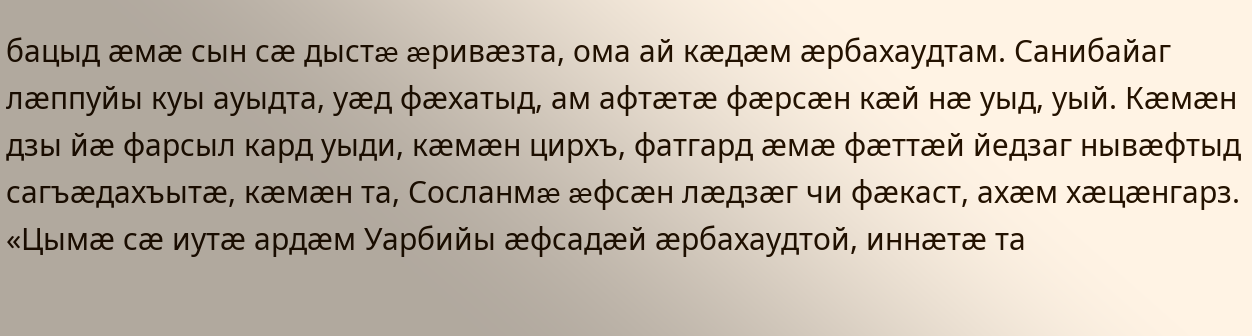бацыд æмæ сын сæ дыстæ æривæзта, ома ай кæдæм æрбахаудтам. Санибайаг лæппуйы куы ауыдта, уæд фæхатыд, ам афтæтæ фæрсæн кæй нæ уыд, уый. Кæмæн дзы йæ фарсыл кард уыди, кæмæн цирхъ, фатгард æмæ фæттæй йедзаг нывæфтыд сагъæдахъытæ, кæмæн та, Сосланмæ æфсæн лæдзæг чи фæкаст, ахæм хæцæнгарз. «Цымæ сæ иутæ ардæм Уарбийы æфсадæй æрбахаудтой, иннæтæ та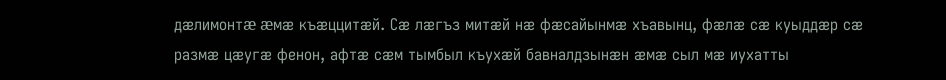дæлимонтæ æмæ къæццитæй. Сæ лæгъз митæй нæ фæсайынмæ хъавынц, фæлæ сæ куыддæр сæ размæ цæугæ фенон, афтæ сæм тымбыл къухæй бавналдзынæн æмæ сыл мæ иухатты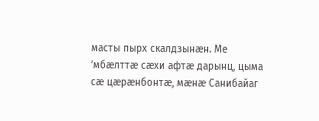масты пырх скалдзынæн. Ме ’мбæлттæ сæхи афтæ дарынц, цыма сæ цæрæнбонтæ, мæнæ Санибайаг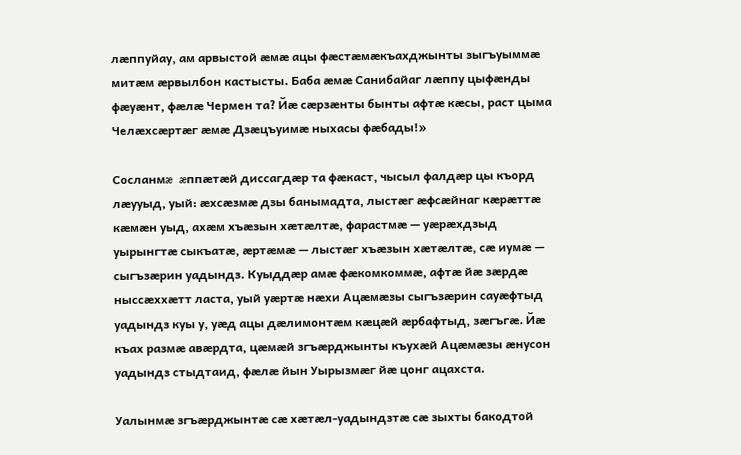лæппуйау, ам арвыстой æмæ ацы фæстæмæкъахджынты зыгъуыммæ митæм æрвылбон кастысты. Баба æмæ Санибайаг лæппу цыфæнды фæуæнт, фæлæ Чермен та? Йæ сæрзæнты бынты афтæ кæсы, раст цыма Челæхсæртæг æмæ Дзæцъуимæ ныхасы фæбады!»

Сосланмæ æппæтæй диссагдæр та фæкаст, чысыл фалдæр цы къорд лæууыд, уый: æхсæзмæ дзы банымадта, лыстæг æфсæйнаг кæрæттæ кæмæн уыд, ахæм хъæзын хæтæлтæ, фарастмæ — уæрæхдзыд уырынгтæ сыкъатæ, æртæмæ — лыстæг хъæзын хæтæлтæ, сæ иумæ — сыгъзæрин уадындз. Куыддæр амæ фæкомкоммæ, афтæ йæ зæрдæ ныссæххæтт ласта, уый уæртæ нæхи Ацæмæзы сыгъзæрин сауæфтыд уадындз куы у, уæд ацы дæлимонтæм кæцæй æрбафтыд, зæгъгæ. Йæ къах размæ авæрдта, цæмæй згъæрджынты къухæй Ацæмæзы æнусон уадындз стыдтаид, фæлæ йын Уырызмæг йæ цонг ацахста.

Уалынмæ згъæрджынтæ сæ хæтæл-уадындзтæ сæ зыхты бакодтой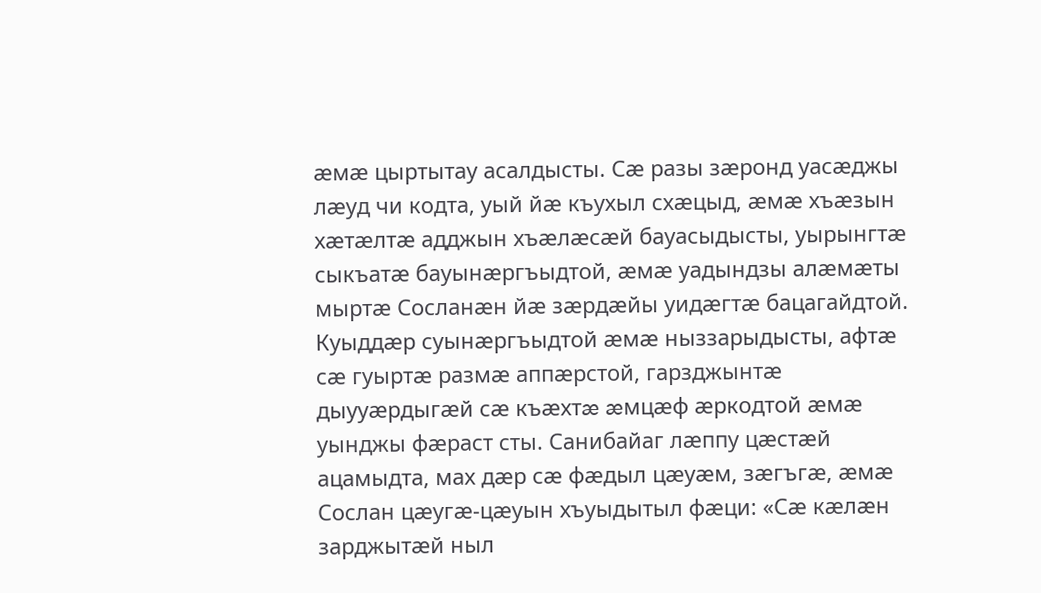æмæ цыртытау асалдысты. Сæ разы зæронд уасæджы лæуд чи кодта, уый йæ къухыл схæцыд, æмæ хъæзын хæтæлтæ адджын хъæлæсæй бауасыдысты, уырынгтæ сыкъатæ бауынæргъыдтой, æмæ уадындзы алæмæты мыртæ Сосланæн йæ зæрдæйы уидæгтæ бацагайдтой. Куыддæр суынæргъыдтой æмæ ныззарыдысты, афтæ сæ гуыртæ размæ аппæрстой, гарзджынтæ дыууæрдыгæй сæ къæхтæ æмцæф æркодтой æмæ уынджы фæраст сты. Санибайаг лæппу цæстæй ацамыдта, мах дæр сæ фæдыл цæуæм, зæгъгæ, æмæ Сослан цæугæ-цæуын хъуыдытыл фæци: «Сæ кæлæн зарджытæй ныл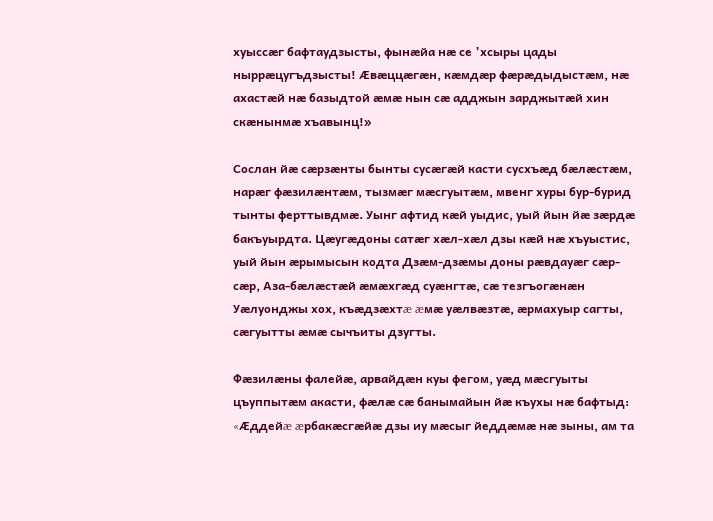хуыссæг бафтаудзысты, фынæйа нæ се ’хсыры цады ныррæцугъдзысты! Æвæццæгæн, кæмдæр фæрæдыдыстæм, нæ ахастæй нæ базыдтой æмæ нын сæ адджын зарджытæй хин скæнынмæ хъавынц!»

Сослан йæ сæрзæнты бынты сусæгæй касти сусхъæд бæлæстæм, нарæг фæзилæнтæм, тызмæг мæсгуытæм, мвенг хуры бур-бурид тынты ферттывдмæ. Уынг афтид кæй уыдис, уый йын йæ зæрдæ бакъуырдта. Цæугæдоны сатæг хæл-хæл дзы кæй нæ хъуыстис, уый йын æрымысын кодта Дзæм-дзæмы доны рæвдауæг сæр-сæр, Аза-бæлæстæй æмæхгæд суæнгтæ, сæ тезгъогæнæн Уæлуонджы хох, къæдзæхтæ æмæ уæлвæзтæ, æрмахуыр сагты, сæгуытты æмæ сычъиты дзугты.

Фæзилæны фалейæ, арвайдæн куы фегом, уæд мæсгуыты цъуппытæм акасти, фæлæ сæ банымайын йæ къухы нæ бафтыд: «Æддейæ æрбакæсгæйæ дзы иу мæсыг йеддæмæ нæ зыны, ам та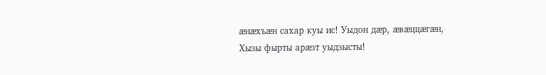æнæхъæн сахар куы ис! Уыдон дæр, æвæццæгæн, Хызы фырты арæзт уыдзысты!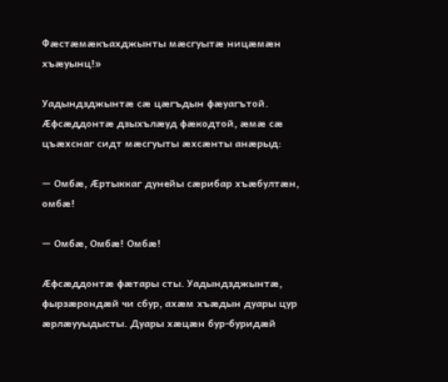Фæстæмæкъахджынты мæсгуытæ ницæмæн хъæуынц!»

Уадындзджынтæ сæ цæгъдын фæуагътой. Æфсæддонтæ дзыхълæуд фæкодтой, æмæ сæ цъæхснаг сидт мæсгуыты æхсæнты анæрыд:

— Омбæ, Æртыккаг дунейы сæрибар хъæбултæн, омбæ!

— Омбæ, Омбæ! Омбæ!

Æфсæддонтæ фæтары сты. Уадындзджынтæ, фырзæрондæй чи сбур, ахæм хъæдын дуары цур æрлæууыдысты. Дуары хæцæн бур-буридæй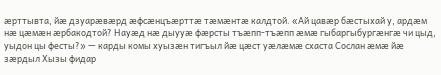æрттывта, йæ дзуарæвæрд æфсæнцъæрттæ тæмæнтæ калдтой. «Ай цавæр бæстыхай у, ардæм нæ цæмæн æрбакодтой? Науæд нæ дыууæ фæрсты тъæпп-тъæпп æмæ гыбаргыбургæнгæ чи цыд, уыдон цы фесты?» — карды комы хуызæн тигъыл йæ цæст уæлæмæ схаста Сослан æмæ йæ зæрдыл Хызы фидар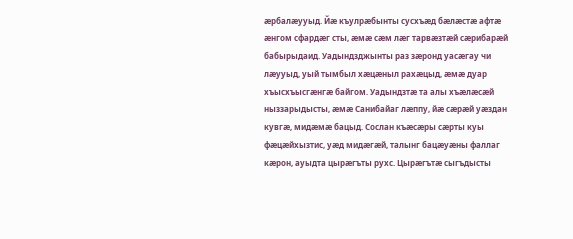æрбалæууыд. Йæ къулрæбынты сусхъæд бæлæстæ афтæ æнгом сфардæг сты, æмæ сæм лæг тарвæзтæй сæрибарæй бабырыдаид. Уадындзджынты раз зæронд уасæгау чи лæууыд, уый тымбыл хæцæныл рахæцыд, æмæ дуар хъысхъысгæнгæ байгом. Уадындзтæ та алы хъæлæсæй ныззарыдысты, æмæ Санибайаг лæппу, йæ сæрæй уæздан кувгæ, мидæмæ бацыд. Сослан къæсæры сæрты куы фæцæйхызтис, уæд мидæгæй, талынг бацæуæны фаллаг кæрон, ауыдта цырæгъты рухс. Цырæгътæ сыгъдысты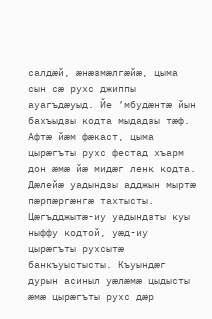салдæй, æнæзмæлгæйæ, цыма сын сæ рухс джиппы ауагъдæуыд. Йе ’мбудæнтæ йын бахъыдзы кодта мыдадзы тæф. Афтæ йæм фæкаст, цыма цырæгъты рухс фестад хъарм дон æмæ йæ мидæг ленк кодта. Дæлейæ уадындзы адджын мыртæ пæрпæргæнгæ тахтысты. Цæгъдджытæ-иу уадындзты куы ныффу кодтой, уæд-иу цырæгъты рухсытæ банкъуыстысты. Къуындæг дурын асиныл уæлæмæ цыдысты æмæ цырæгъты рухс дæр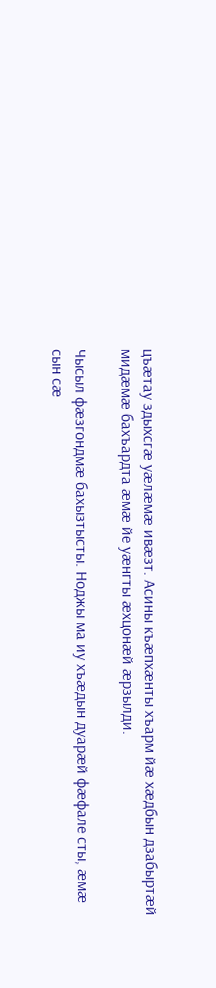цъæтау здыхсгæ уæлæмæ ивæзт. Асины къæпхæнты хъарм йæ хæдбын дзабыртæй мидæмæ бахъардта æмæ йе уæнгты æхцонæй æрзылди.

Чысыл фæзгондмæ бахызтысты. Ноджы ма иу хъæдын дуарæй фæфале сты, æмæ сын сæ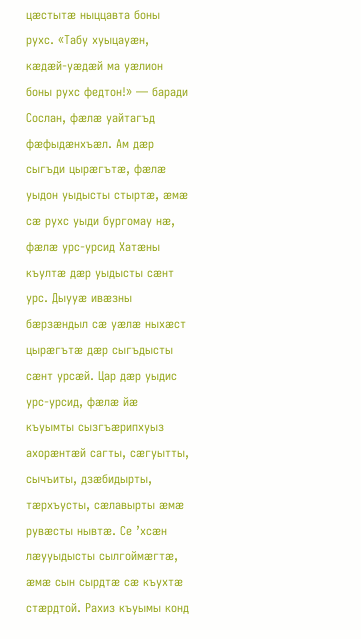цæстытæ ныццавта боны рухс. «Табу хуыцауæн, кæдæй-уæдæй ма уæлион боны рухс федтон!» — баради Сослан, фæлæ уайтагъд фæфыдæнхъæл. Ам дæр сыгъди цырæгътæ, фæлæ уыдон уыдысты стыртæ, æмæ сæ рухс уыди бургомау нæ, фæлæ урс-урсид Хатæны къултæ дæр уыдысты сæнт урс. Дыууæ ивæзны бæрзæндыл сæ уæлæ ныхæст цырæгътæ дæр сыгъдысты сæнт урсæй. Цар дæр уыдис урс-урсид, фæлæ йæ къуымты сызгъæрипхуыз ахорæнтæй сагты, сæгуытты, сычъиты, дзæбидырты, тæрхъусты, сæлавырты æмæ рувæсты нывтæ. Се ’хсæн лæууыдысты сылгоймæгтæ, æмæ сын сырдтæ сæ къухтæ стæрдтой. Рахиз къуымы конд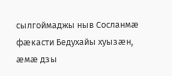сылгоймаджы ныв Сосланмæ фæкасти Бедухайы хуызæн, æмæ дзы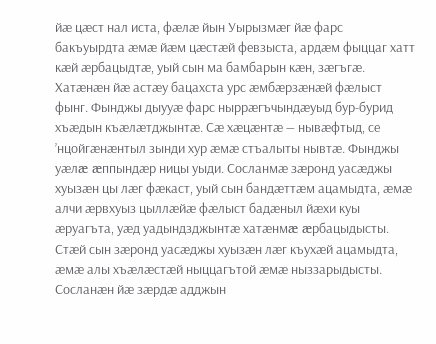йæ цæст нал иста, фæлæ йын Уырызмæг йæ фарс бакъуырдта æмæ йæм цæстæй февзыста, ардæм фыццаг хатт кæй æрбацыдтæ, уый сын ма бамбарын кæн, зæгъгæ. Хатæнæн йæ астæу бацахста урс æмбæрзæнæй фæлыст фынг. Фынджы дыууæ фарс ныррæгъчындæуыд бур-бурид хъæдын къæлæтджынтæ. Сæ хæцæнтæ — нывæфтыд, се ’нцойгæнæнтыл зынди хур æмæ стъалыты нывтæ. Фынджы уæлæ æппындæр ницы уыди. Сосланмæ зæронд уасæджы хуызæн цы лæг фæкаст, уый сын бандæттæм ацамыдта, æмæ алчи æрвхуыз цыллæйæ фæлыст бадæныл йæхи куы æруагъта, уæд уадындзджынтæ хатæнмæ æрбацыдысты. Стæй сын зæронд уасæджы хуызæн лæг къухæй ацамыдта, æмæ алы хъæлæстæй ныццагътой æмæ ныззарыдысты. Сосланæн йæ зæрдæ адджын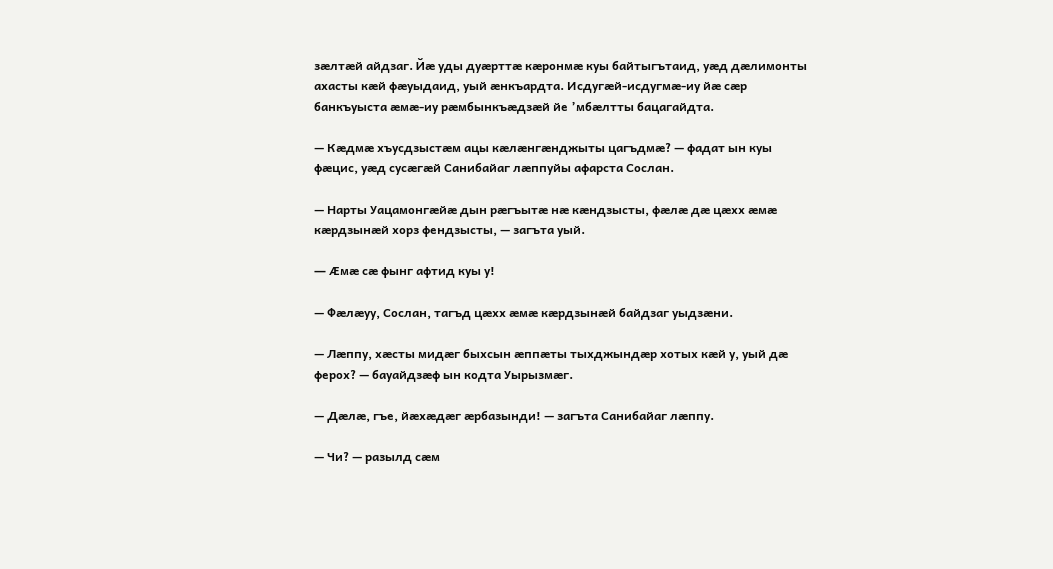зæлтæй айдзаг. Йæ уды дуæрттæ кæронмæ куы байтыгътаид, уæд дæлимонты ахасты кæй фæуыдаид, уый æнкъардта. Исдугæй-исдугмæ-иу йæ сæр банкъуыста æмæ-иу рæмбынкъæдзæй йе ’мбæлтты бацагайдта.

— Кæдмæ хъусдзыстæм ацы кæлæнгæнджыты цагъдмæ? — фадат ын куы фæцис, уæд сусæгæй Санибайаг лæппуйы афарста Сослан.

— Нарты Уацамонгæйæ дын рæгъытæ нæ кæндзысты, фæлæ дæ цæхх æмæ кæрдзынæй хорз фендзысты, — загъта уый.

— Æмæ сæ фынг афтид куы у!

— Фæлæуу, Сослан, тагъд цæхх æмæ кæрдзынæй байдзаг уыдзæни.

— Лæппу, хæсты мидæг быхсын æппæты тыхджындæр хотых кæй у, уый дæ ферох? — бауайдзæф ын кодта Уырызмæг.

— Дæлæ, гъе, йæхæдæг æрбазынди! — загъта Санибайаг лæппу.

— Чи? — разылд сæм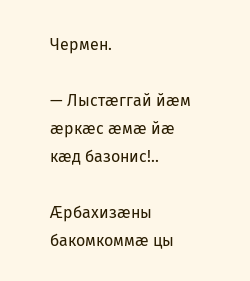Чермен.

— Лыстæггай йæм æркæс æмæ йæ кæд базонис!..

Æрбахизæны бакомкоммæ цы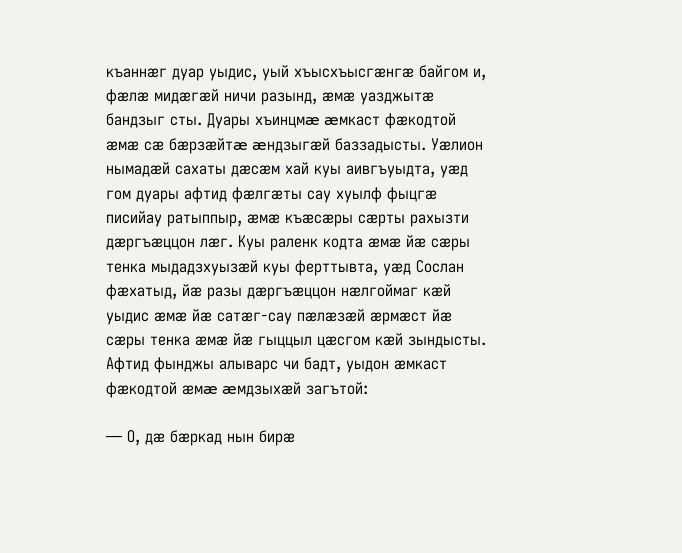къаннæг дуар уыдис, уый хъысхъысгæнгæ байгом и, фæлæ мидæгæй ничи разынд, æмæ уазджытæ бандзыг сты. Дуары хъинцмæ æмкаст фæкодтой æмæ сæ бæрзæйтæ æндзыгæй баззадысты. Уæлион нымадæй сахаты дæсæм хай куы аивгъуыдта, уæд гом дуары афтид фæлгæты сау хуылф фыцгæ писийау ратыппыр, æмæ къæсæры сæрты рахызти дæргъæццон лæг. Куы раленк кодта æмæ йæ сæры тенка мыдадзхуызæй куы ферттывта, уæд Сослан фæхатыд, йæ разы дæргъæццон нæлгоймаг кæй уыдис æмæ йæ сатæг-сау пæлæзæй æрмæст йæ сæры тенка æмæ йæ гыццыл цæсгом кæй зындысты. Афтид фынджы алыварс чи бадт, уыдон æмкаст фæкодтой æмæ æмдзыхæй загътой:

— О, дæ бæркад нын бирæ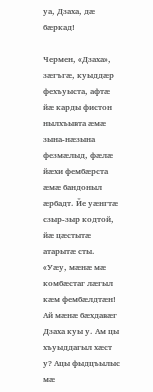уа, Дзаха, дæ бæркад!

Чермен, «Дзаха», зæгъгæ, куыддæр фехъуыста, афтæ йæ карды фистон нылхъывта æмæ зына-нæзына фезмæлыд, фæлæ йæхи фембæрста æмæ бандоныл æрбадт. Йе уæнгтæ сзыр-зыр кодтой, йæ цæстытæ атарытæ сты. «Уæу, мæнæ мæ комбæстаг лæгыл кæм фембæлдтæн! Ай мæнæ бæхдавæг Дзаха куы у. Ам цы хъуыддагыл хæст у? Ацы фыдцъылыс мæ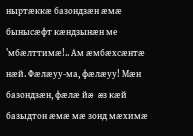ныртæккæ базондзæн æмæ бынысæфт кæндзынæн ме ’мбæлттимæ!.. Ам æмбæхсæнтæ нæй. Фæлæуу-ма, фæлæуу! Мæн базондзæн, фæлæ йæ æз кæй базыдтон æмæ мæ зонд мæхимæ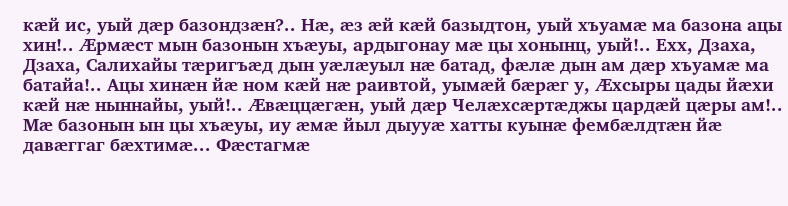кæй ис, уый дæр базондзæн?.. Нæ, æз æй кæй базыдтон, уый хъуамæ ма базона ацы хин!.. Æрмæст мын базонын хъæуы, ардыгонау мæ цы хонынц, уый!.. Ехх, Дзаха, Дзаха, Салихайы тæригъæд дын уæлæуыл нæ батад, фæлæ дын ам дæр хъуамæ ма батайа!.. Ацы хинæн йæ ном кæй нæ раивтой, уымæй бæрæг у, Æхсыры цады йæхи кæй нæ ныннайы, уый!.. Æвæццæгæн, уый дæр Челæхсæртæджы цардæй цæры ам!.. Мæ базонын ын цы хъæуы, иу æмæ йыл дыууæ хатты куынæ фембæлдтæн йæ давæггаг бæхтимæ... Фæстагмæ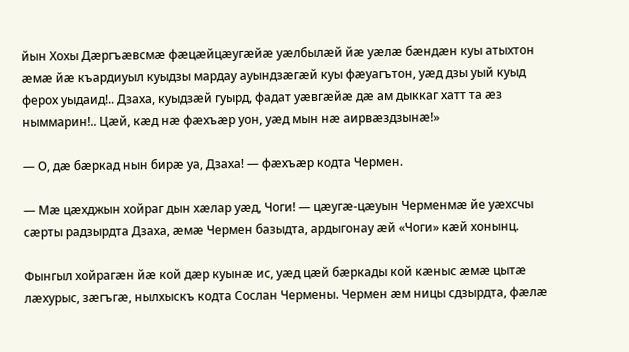йын Хохы Дæргъæвсмæ фæцæйцæугæйæ уæлбылæй йæ уæлæ бæндæн куы атыхтон æмæ йæ къардиуыл куыдзы мардау ауындзæгæй куы фæуагътон, уæд дзы уый куыд ферох уыдаид!.. Дзаха, куыдзæй гуырд, фадат уæвгæйæ дæ ам дыккаг хатт та æз ныммарин!.. Цæй, кæд нæ фæхъæр уон, уæд мын нæ аирвæздзынæ!»

— О, дæ бæркад нын бирæ уа, Дзаха! — фæхъæр кодта Чермен.

— Мæ цæхджын хойраг дын хæлар уæд, Чоги! — цæугæ-цæуын Черменмæ йе уæхсчы сæрты радзырдта Дзаха, æмæ Чермен базыдта, ардыгонау æй «Чоги» кæй хонынц.

Фынгыл хойрагæн йæ кой дæр куынæ ис, уæд цæй бæркады кой кæныс æмæ цытæ лæхурыс, зæгъгæ, нылхыскъ кодта Сослан Чермены. Чермен æм ницы сдзырдта, фæлæ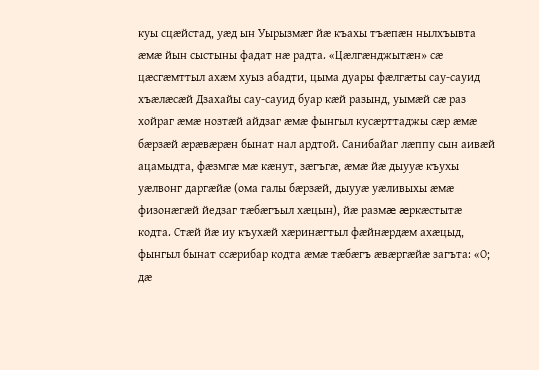куы сцæйстад, уæд ын Уырызмæг йæ къахы тъæпæн нылхъывта æмæ йын сыстыны фадат нæ радта. «Цæлгæнджытæн» сæ цæсгæмттыл ахæм хуыз абадти, цыма дуары фæлгæты сау-сауид хъæлæсæй Дзахайы сау-сауид буар кæй разынд, уымæй сæ раз хойраг æмæ нозтæй айдзаг æмæ фынгыл кусæрттаджы сæр æмæ бæрзæй æрæвæрæн бынат нал ардтой. Санибайаг лæппу сын аивæй ацамыдта, фæзмгæ мæ кæнут, зæгъгæ, æмæ йæ дыууæ къухы уæлвонг даргæйæ (ома галы бæрзæй, дыууæ уæливыхы æмæ физонæгæй йедзаг тæбæгъыл хæцын), йæ размæ æркæстытæ кодта. Стæй йæ иу къухæй хæринæгтыл фæйнæрдæм ахæцыд, фынгыл бынат ссæрибар кодта æмæ тæбæгъ æвæргæйæ загъта: «О; дæ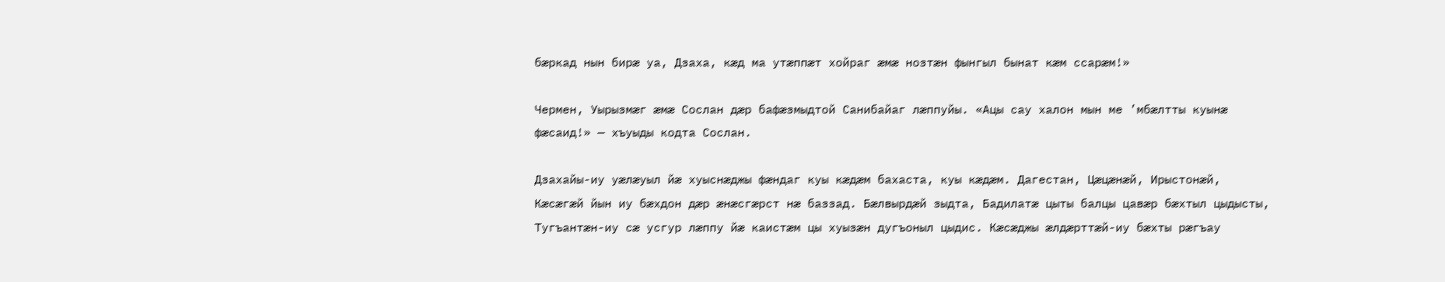бæркад нын бирæ уа, Дзаха, кæд ма утæппæт хойраг æмæ нозтæн фынгыл бынат кæм ссарæм!»

Чермен, Уырызмæг æмæ Сослан дæр бафæзмыдтой Санибайаг лæппуйы. «Ацы сау халон мын ме ’мбæлтты куынæ фæсаид!» — хъуыды кодта Сослан.

Дзахайы-иу уæлæуыл йæ хуыснæджы фæндаг куы кæдæм бахаста, куы кæдæм. Дагестан, Цæцæнæй, Ирыстонæй, Кæсæгæй йын иу бæхдон дæр æнæсгæрст нæ баззад. Бæлвырдæй зыдта, Бадилатæ цыты балцы цавæр бæхтыл цыдысты, Тугъантæн-иу сæ усгур лæппу йæ каистæм цы хуызæн дугъоныл цыдис. Кæсæджы æлдæрттæй-иу бæхты рæгъау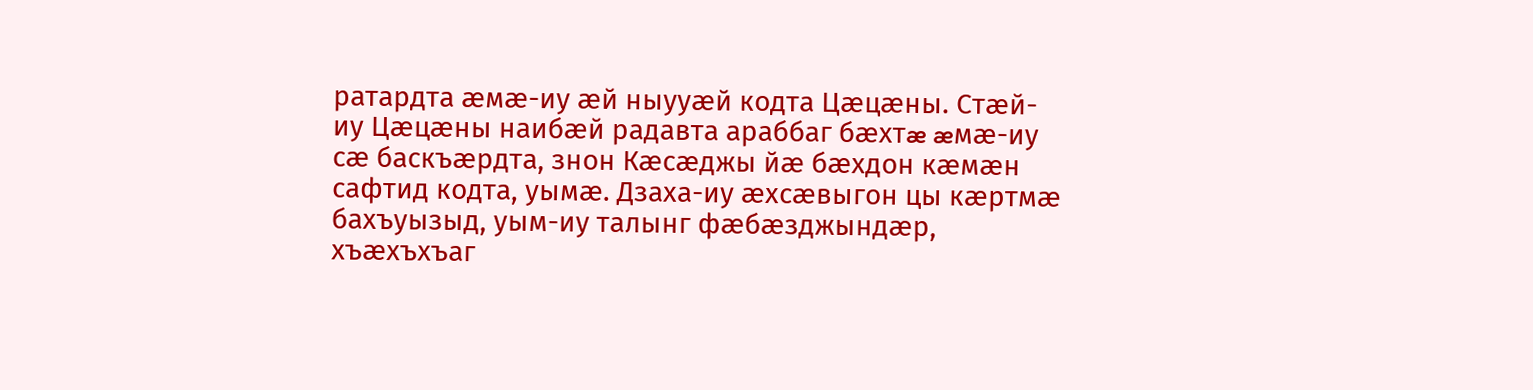ратардта æмæ-иу æй ныууæй кодта Цæцæны. Стæй-иу Цæцæны наибæй радавта араббаг бæхтæ æмæ-иу сæ баскъæрдта, знон Кæсæджы йæ бæхдон кæмæн сафтид кодта, уымæ. Дзаха-иу æхсæвыгон цы кæртмæ бахъуызыд, уым-иу талынг фæбæзджындæр, хъæхъхъаг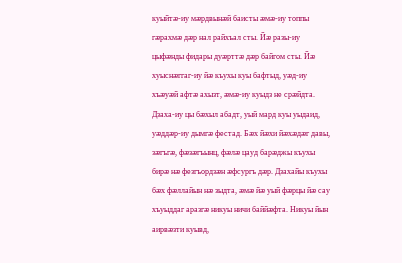куыйтæ-иу мæрдвынæй баисты æмæ-иу топпы гæрахмæ дæр нал райхъал сты. Йæ разы-иу цыфæнды фидары дуæрттæ дæр байгом сты. Йæ хуыснæггаг-иу йæ къухы куы бафтыд, уæд-иу хъæуæй афтæ ахызт, æмæ-иу куыдз не срæйдта. Дзаха-иу цы бæхыл абадт, уый мард куы уыдаид, уæддæр-иу дымгæ фестад. Бæх йæхи йæхæдæг давы, зæгъгæ, фæзæгъынц, фæлæ цауд барæджы къухы бирæ нæ фезгъордзæн æфсургъ дæр. Дзахайы къухы бæх фæллайын нæ зыдта, æмæ йæ уый фæрцы йæ сау хъуыддаг аразгæ никуы ничи баййæфта. Никуы йын аирвæзти куывд,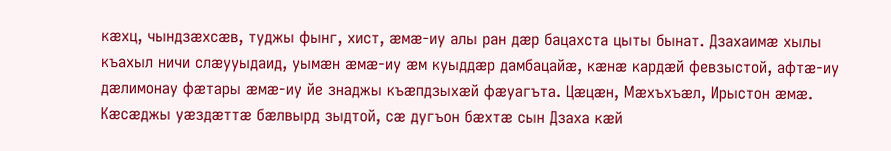кæхц, чындзæхсæв, туджы фынг, хист, æмæ-иу алы ран дæр бацахста цыты бынат. Дзахаимæ хылы къахыл ничи слæууыдаид, уымæн æмæ-иу æм куыддæр дамбацайæ, кæнæ кардæй февзыстой, афтæ-иу дæлимонау фæтары æмæ-иу йе знаджы къæпдзыхæй фæуагъта. Цæцæн, Мæхъхъæл, Ирыстон æмæ. Кæсæджы уæздæттæ бæлвырд зыдтой, сæ дугъон бæхтæ сын Дзаха кæй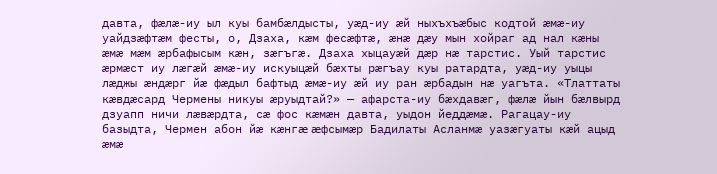давта, фæлæ-иу ыл куы бамбæлдысты, уæд-иу æй ныхъхъæбыс кодтой æмæ-иу уайдзæфтæм фесты, о, Дзаха, кæм фесæфтæ, æнæ дæу мын хойраг ад нал кæны æмæ мæм æрбафысым кæн, зæгъгæ. Дзаха хыцауæй дæр нæ тарстис. Уый тарстис æрмæст иу лæгæй æмæ-иу искуыцæй бæхты рæгъау куы ратардта, уæд-иу уыцы лæджы æндæрг йæ фæдыл бафтыд æмæ-иу æй иу ран æрбадын нæ уагъта. «Тлаттаты кæвдæсард Чермены никуы æруыдтай?» — афарста-иу бæхдавæг, фæлæ йын бæлвырд дзуапп ничи лæвæрдта, сæ фос кæмæн давта, уыдон йеддæмæ. Рагацау-иу базыдта, Чермен абон йæ кæнгæ æфсымæр Бадилаты Асланмæ уазæгуаты кæй ацыд æмæ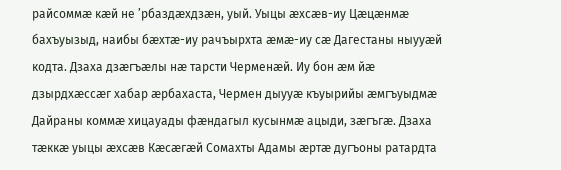райсоммæ кæй не ’рбаздæхдзæн, уый. Уыцы æхсæв-иу Цæцæнмæ бахъуызыд, наибы бæхтæ-иу рачъырхта æмæ-иу сæ Дагестаны ныууæй кодта. Дзаха дзæгъæлы нæ тарсти Черменæй. Иу бон æм йæ дзырдхæссæг хабар æрбахаста, Чермен дыууæ къуырийы æмгъуыдмæ Дайраны коммæ хицауады фæндагыл кусынмæ ацыди, зæгъгæ. Дзаха тæккæ уыцы æхсæв Кæсæгæй Сомахты Адамы æртæ дугъоны ратардта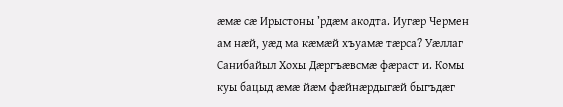æмæ сæ Ирыстоны ’рдæм акодта. Иугæр Чермен ам нæй, уæд ма кæмæй хъуамæ тæрса? Уæллаг Санибайыл Хохы Дæргъæвсмæ фæраст и. Комы куы бацыд æмæ йæм фæйнæрдыгæй быгъдæг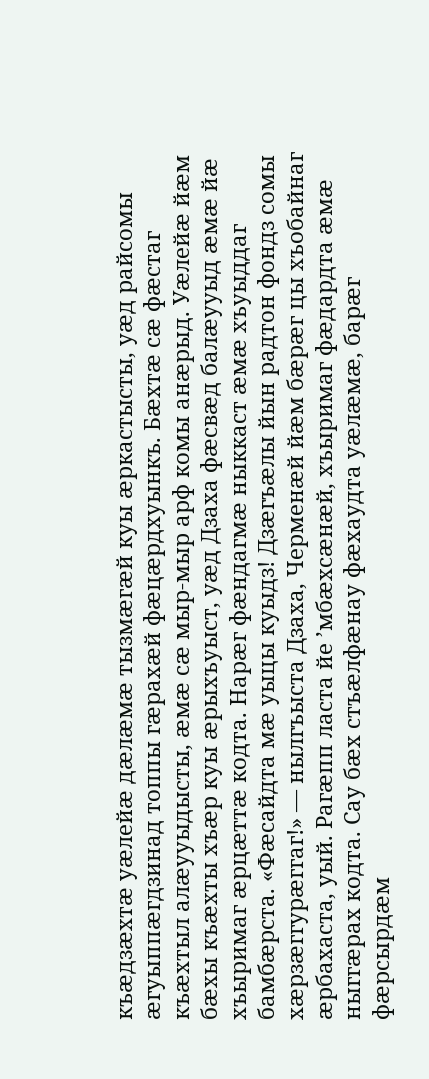къæдзæхтæ уæлейæ дæлæмæ тызмæгæй куы æркастысты, уæд райсомы æгуыппæгдзинад топпы гæрахæй фæцæрдхуынкъ. Бæхтæ сæ фæстаг къæхтыл алæууыдысты, æмæ сæ мыр-мыр арф комы анæрыд. Уæлейæ йæм бæхы къæхты хъæр куы æрыхъуыст, уæд Дзаха фæсвæд балæууыд æмæ йæ хъыримаг æрцæттæ кодта. Нарæг фæндагмæ ныккаст æмæ хъуыддаг бамбæрста. «Фæсайдта мæ уыцы куыдз! Дзæгъæлы йын радтон фондз сомы хæрзæггурæггаг!» — нылгъыста Дзаха, Черменæй йæм бæрæг цы хъобайнаг æрбахаста, уый. Рагæпп ласта йе ’мбæхсæнæй, хъыримаг фæдардта æмæ ныггæрах кодта. Сау бæх стъæлфæнау фæхаудта уæлæмæ, барæг фæрсырдæм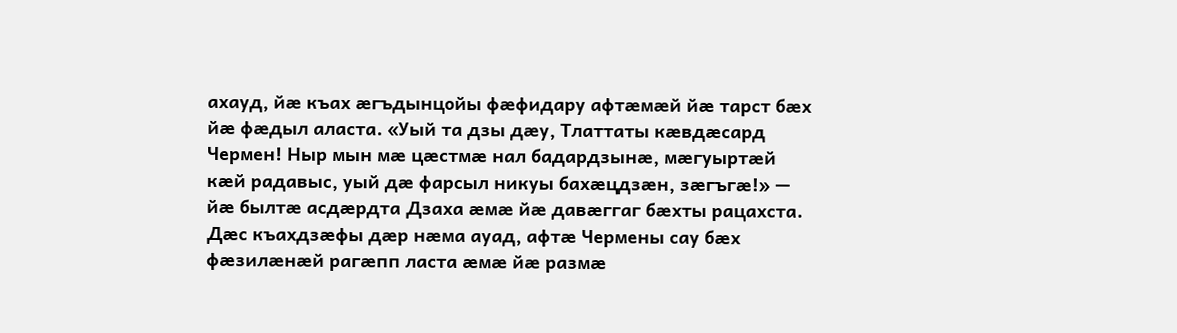ахауд, йæ къах æгъдынцойы фæфидару афтæмæй йæ тарст бæх йæ фæдыл аласта. «Уый та дзы дæу, Тлаттаты кæвдæсард Чермен! Ныр мын мæ цæстмæ нал бадардзынæ, мæгуыртæй кæй радавыс, уый дæ фарсыл никуы бахæцдзæн, зæгъгæ!» — йæ былтæ асдæрдта Дзаха æмæ йæ давæггаг бæхты рацахста. Дæс къахдзæфы дæр нæма ауад, афтæ Чермены сау бæх фæзилæнæй рагæпп ласта æмæ йæ размæ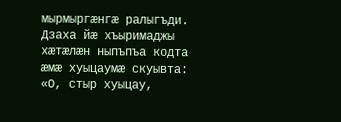мырмыргæнгæ ралыгъди. Дзаха йæ хъыримаджы хæтæлæн ныпъпъа кодта æмæ хуыцаумæ скуывта: «О, стыр хуыцау,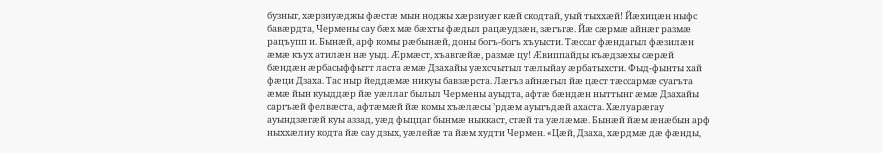бузныг, хæрзиуæджы фæстæ мын ноджы хæрзиуæг кæй скодтай, уый тыххæй! Йæхицæн ныфс бавæрдта, Чермены сау бæх мæ бæхты фæдыл рацæудзæн, зæгъгæ. Йæ сæрмæ айнæг размæ рацъупп и. Бынæй, арф комы рæбынæй, доны богъ-богъ хъуысти. Тæссаг фæндагыл фæзилæн æмæ къух атилæн нæ уыд. Æрмæст, хъавгæйæ, размæ цу! Æвиппайды къæдзæхы сæрæй бæндæн æрбасыффытт ласта æмæ Дзахайы уæхсчытыл тæлыйау æрбатыхсти. Фыд-фынты хай фæци Дзаха. Тас ныр йеддæмæ никуы бавзæрста. Лæгъз айнæгыл йæ цæст тæссармæ суагъта æмæ йын куыддæр йæ уæллаг былыл Чермены ауыдта, афтæ бæндæн ныттынг æмæ Дзахайы саргъæй фелвæста, афтæмæй йæ комы хъæлæсы ’рдæм ауыгъдæй ахаста. Хæлуарæгау ауындзæгæй куы аззад, уæд фыццаг бынмæ ныккаст, стæй та уæлæмæ. Бынæй йæм æнæбын арф ныххæлиу кодта йæ сау дзых, уæлейæ та йæм худти Чермен. «Цæй, Дзаха, хæрдмæ дæ фæнды,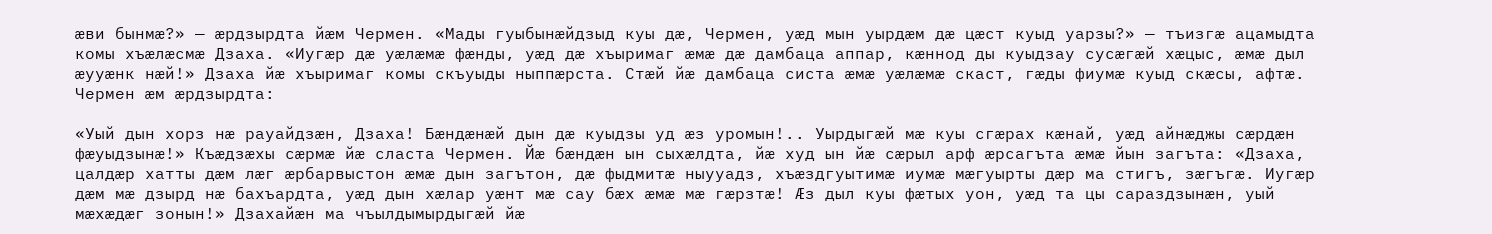æви бынмæ?» — æрдзырдта йæм Чермен. «Мады гуыбынæйдзыд куы дæ, Чермен, уæд мын уырдæм дæ цæст куыд уарзы?» — тъизгæ ацамыдта комы хъæлæсмæ Дзаха. «Иугæр дæ уæлæмæ фæнды, уæд дæ хъыримаг æмæ дæ дамбаца аппар, кæннод ды куыдзау сусæгæй хæцыс, æмæ дыл æууæнк нæй!» Дзаха йæ хъыримаг комы скъуыды ныппæрста. Стæй йæ дамбаца систа æмæ уæлæмæ скаст, гæды фиумæ куыд скæсы, афтæ. Чермен æм æрдзырдта:

«Уый дын хорз нæ рауайдзæн, Дзаха! Бæндæнæй дын дæ куыдзы уд æз уромын!.. Уырдыгæй мæ куы сгæрах кæнай, уæд айнæджы сæрдæн фæуыдзынæ!» Къæдзæхы сæрмæ йæ сласта Чермен. Йæ бæндæн ын сыхæлдта, йæ худ ын йæ сæрыл арф æрсагъта æмæ йын загъта: «Дзаха, цалдæр хатты дæм лæг æрбарвыстон æмæ дын загътон, дæ фыдмитæ ныууадз, хъæздгуытимæ иумæ мæгуырты дæр ма стигъ, зæгъгæ. Иугæр дæм мæ дзырд нæ бахъардта, уæд дын хæлар уæнт мæ сау бæх æмæ мæ гæрзтæ! Æз дыл куы фæтых уон, уæд та цы сараздзынæн, уый мæхæдæг зонын!» Дзахайæн ма чъылдымырдыгæй йæ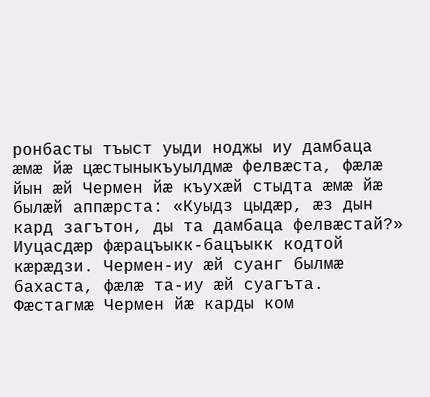ронбасты тъыст уыди ноджы иу дамбаца æмæ йæ цæстыныкъуылдмæ фелвæста, фæлæ йын æй Чермен йæ къухæй стыдта æмæ йæ былæй аппæрста: «Куыдз цыдæр, æз дын кард загътон, ды та дамбаца фелвæстай?» Иуцасдæр фæрацъыкк-бацъыкк кодтой кæрæдзи. Чермен-иу æй суанг былмæ бахаста, фæлæ та-иу æй суагъта. Фæстагмæ Чермен йæ карды ком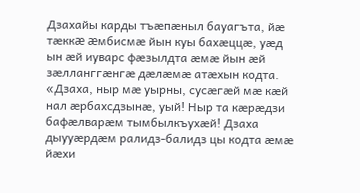Дзахайы карды тъæпæныл бауагъта, йæ тæккæ æмбисмæ йын куы бахæццæ, уæд ын æй иуварс фæзылдта æмæ йын æй зæлланггæнгæ дæлæмæ атæхын кодта. «Дзаха, ныр мæ уырны, сусæгæй мæ кæй нал æрбахсдзынæ, уый! Ныр та кæрæдзи бафæлварæм тымбылкъухæй! Дзаха дыууæрдæм ралидз-балидз цы кодта æмæ йæхи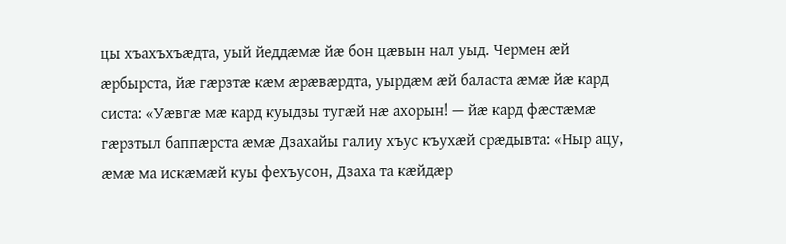цы хъахъхъæдта, уый йеддæмæ йæ бон цæвын нал уыд. Чермен æй æрбырста, йæ гæрзтæ кæм æрæвæрдта, уырдæм æй баласта æмæ йæ кард систа: «Уæвгæ мæ кард куыдзы тугæй нæ ахорын! — йæ кард фæстæмæ гæрзтыл баппæрста æмæ Дзахайы галиу хъус къухæй срæдывта: «Ныр ацу, æмæ ма искæмæй куы фехъусон, Дзаха та кæйдæр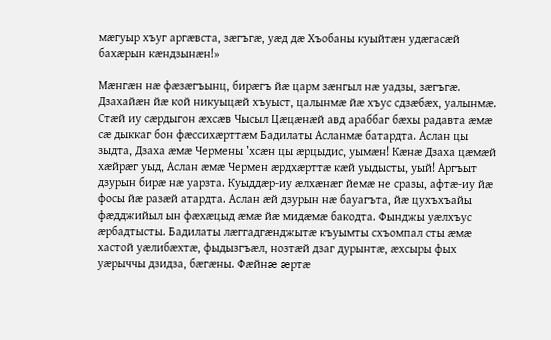мæгуыр хъуг аргæвста, зæгъгæ, уæд дæ Хъобаны куыйтæн удæгасæй бахæрын кæндзынæн!»

Мæнгæн нæ фæзæгъынц, бирæгъ йæ царм зæнгыл нæ уадзы, зæгъгæ. Дзахайæн йæ кой никуыцæй хъуыст, цалынмæ йæ хъус сдзæбæх, уалынмæ. Стæй иу сæрдыгон æхсæв Чысыл Цæцæнæй авд араббаг бæхы радавта æмæ сæ дыккаг бон фæссихæрттæм Бадилаты Асланмæ батардта. Аслан цы зыдта, Дзаха æмæ Чермены ’хсæн цы æрцыдис, уымæн! Кæнæ Дзаха цæмæй хæйрæг уыд, Аслан æмæ Чермен æрдхæрттæ кæй уыдысты, уый! Аргъыт дзурын бирæ нæ уарзта. Куыддæр-иу æлхæнæг йемæ не сразы, афтæ-иу йæ фосы йæ разæй атардта. Аслан æй дзурын нæ бауагъта, йæ цухъхъайы фæдджийыл ын фæхæцыд æмæ йæ мидæмæ бакодта. Фынджы уæлхъус æрбадтысты. Бадилаты лæггадгæнджытæ къуымты схъомпал сты æмæ хастой уæлибæхтæ, фыдызгъæл, нозтæй дзаг дурынтæ, æхсыры фых уæрыччы дзидза, бæгæны. Фæйнæ æртæ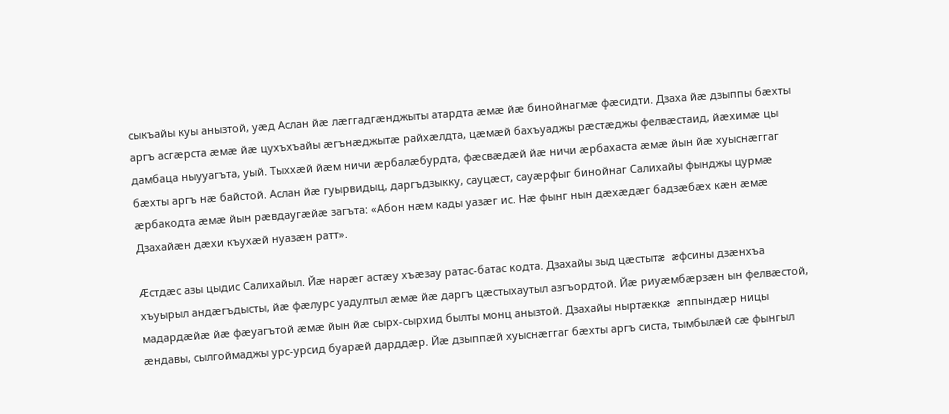сыкъайы куы анызтой, уæд Аслан йæ лæггадгæнджыты атардта æмæ йæ бинойнагмæ фæсидти. Дзаха йæ дзыппы бæхты аргъ асгæрста æмæ йæ цухъхъайы æгънæджытæ райхæлдта, цæмæй бахъуаджы рæстæджы фелвæстаид, йæхимæ цы дамбаца ныууагъта, уый. Тыххæй йæм ничи æрбалæбурдта, фæсвæдæй йæ ничи æрбахаста æмæ йын йæ хуыснæггаг бæхты аргъ нæ байстой. Аслан йæ гуырвидыц, даргъдзыкку, сауцæст, сауæрфыг бинойнаг Салихайы фынджы цурмæ æрбакодта æмæ йын рæвдаугæйæ загъта: «Абон нæм кады уазæг ис. Нæ фынг нын дæхæдæг бадзæбæх кæн æмæ Дзахайæн дæхи къухæй нуазæн ратт».

Æстдæс азы цыдис Салихайыл. Йæ нарæг астæу хъæзау ратас-батас кодта. Дзахайы зыд цæстытæ æфсины дзæнхъа хъуырыл андæгъдысты, йæ фæлурс уадултыл æмæ йæ даргъ цæстыхаутыл азгъордтой. Йæ риуæмбæрзæн ын фелвæстой, мадардæйæ йæ фæуагътой æмæ йын йæ сырх-сырхид былты монц анызтой. Дзахайы ныртæккæ æппындæр ницы æндавы, сылгоймаджы урс-урсид буарæй дарддæр. Йæ дзыппæй хуыснæггаг бæхты аргъ систа, тымбылæй сæ фынгыл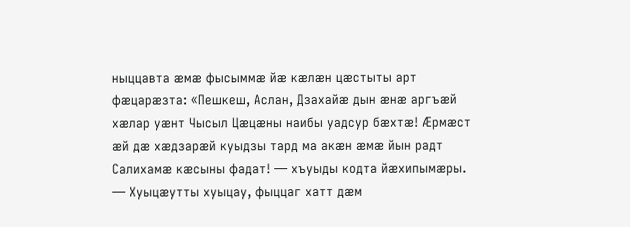ныццавта æмæ фысыммæ йæ кæлæн цæстыты арт фæцарæзта: «Пешкеш, Аслан, Дзахайæ дын æнæ аргъæй хæлар уæнт Чысыл Цæцæны наибы уадсур бæхтæ! Æрмæст æй дæ хæдзарæй куыдзы тард ма акæн æмæ йын радт Салихамæ кæсыны фадат! — хъуыды кодта йæхипымæры. — Хуыцæутты хуыцау, фыццаг хатт дæм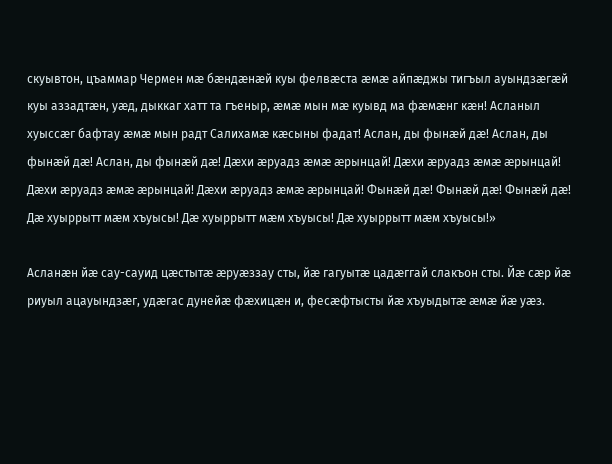скуывтон, цъаммар Чермен мæ бæндæнæй куы фелвæста æмæ айпæджы тигъыл ауындзæгæй куы аззадтæн, уæд, дыккаг хатт та гъеныр, æмæ мын мæ куывд ма фæмæнг кæн! Асланыл хуыссæг бафтау æмæ мын радт Салихамæ кæсыны фадат! Аслан, ды фынæй дæ! Аслан, ды фынæй дæ! Аслан, ды фынæй дæ! Дæхи æруадз æмæ æрынцай! Дæхи æруадз æмæ æрынцай! Дæхи æруадз æмæ æрынцай! Дæхи æруадз æмæ æрынцай! Фынæй дæ! Фынæй дæ! Фынæй дæ! Дæ хуыррытт мæм хъуысы! Дæ хуыррытт мæм хъуысы! Дæ хуыррытт мæм хъуысы!»

Асланæн йæ сау-сауид цæстытæ æруæззау сты, йæ гагуытæ цадæггай слакъон сты. Йæ сæр йæ риуыл ацауындзæг, удæгас дунейæ фæхицæн и, фесæфтысты йæ хъуыдытæ æмæ йæ уæз.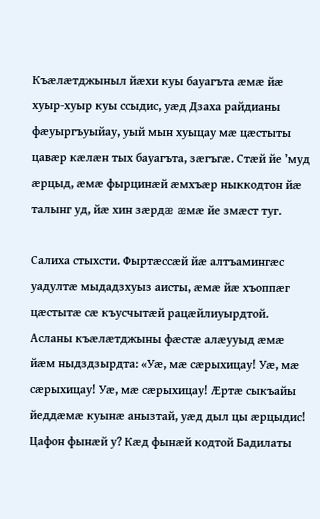Къæлæтджыныл йæхи куы бауагъта æмæ йæ хуыр-хуыр куы ссыдис, уæд Дзаха райдианы фæуыргъуыйау, уый мын хуыцау мæ цæстыты цавæр кæлæн тых бауагъта, зæгъгæ. Стæй йе ’муд æрцыд, æмæ фырцинæй æмхъæр ныккодтон йæ талынг уд, йæ хин зæрдæ æмæ йе змæст туг.

Салиха стыхсти. Фыртæссæй йæ алтъамингæс уадултæ мыдадзхуыз аисты, æмæ йæ хъоппæг цæстытæ сæ къусчытæй рацæйлиуырдтой. Асланы къæлæтджыны фæстæ алæууыд æмæ йæм ныдздзырдта: «Уæ, мæ сæрыхицау! Уæ, мæ сæрыхицау! Уæ, мæ сæрыхицау! Æртæ сыкъайы йеддæмæ куынæ анызтай, уæд дыл цы æрцыдис! Цафон фынæй у? Кæд фынæй кодтой Бадилаты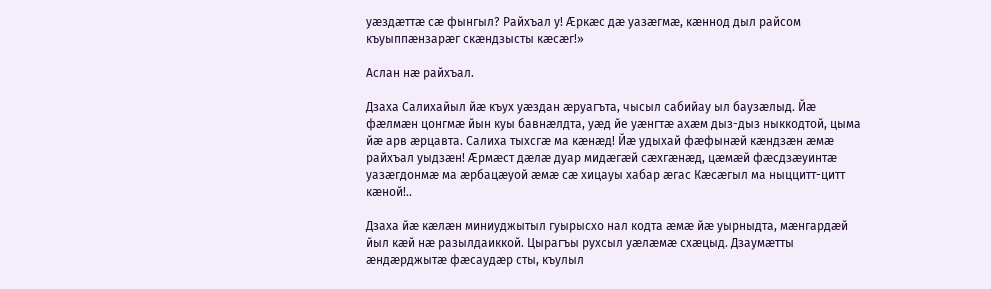уæздæттæ сæ фынгыл? Райхъал у! Æркæс дæ уазæгмæ, кæннод дыл райсом къуыппæнзарæг скæндзысты кæсæг!»

Аслан нæ райхъал.

Дзаха Салихайыл йæ къух уæздан æруагъта, чысыл сабийау ыл баузæлыд. Йæ фæлмæн цонгмæ йын куы бавнæлдта, уæд йе уæнгтæ ахæм дыз-дыз ныккодтой, цыма йæ арв æрцавта. Салиха тыхсгæ ма кæнæд! Йæ удыхай фæфынæй кæндзæн æмæ райхъал уыдзæн! Æрмæст дæлæ дуар мидæгæй сæхгæнæд, цæмæй фæсдзæуинтæ уазæгдонмæ ма æрбацæуой æмæ сæ хицауы хабар æгас Кæсæгыл ма ныццитт-цитт кæной!..

Дзаха йæ кæлæн миниуджытыл гуырысхо нал кодта æмæ йæ уырныдта, мæнгардæй йыл кæй нæ разылдаиккой. Цырагъы рухсыл уæлæмæ схæцыд. Дзаумæтты æндæрджытæ фæсаудæр сты, къулыл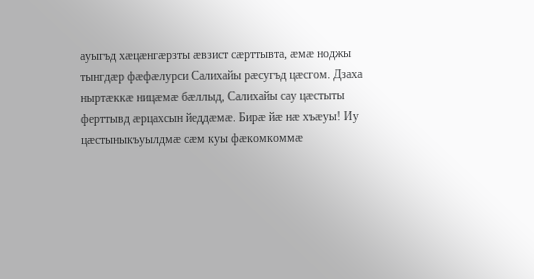ауыгъд хæцæнгæрзты æвзист сæрттывта, æмæ ноджы тынгдæр фæфæлурси Салихайы рæсугъд цæсгом. Дзаха ныртæккæ ницæмæ бæллыд, Салихайы сау цæстыты ферттывд æрцахсын йеддæмæ. Бирæ йæ нæ хъæуы! Иу цæстыныкъуылдмæ сæм куы фæкомкоммæ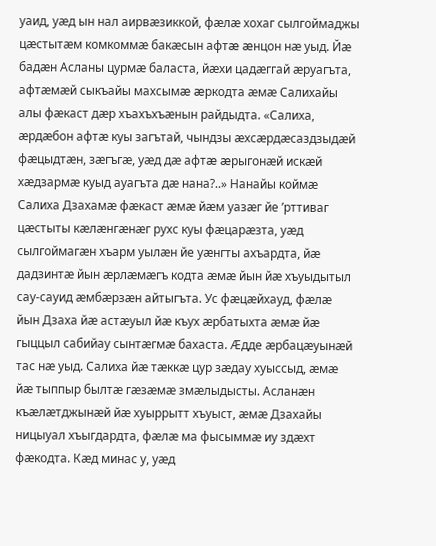уаид, уæд ын нал аирвæзиккой, фæлæ хохаг сылгоймаджы цæстытæм комкоммæ бакæсын афтæ æнцон нæ уыд. Йæ бадæн Асланы цурмæ баласта, йæхи цадæггай æруагъта, афтæмæй сыкъайы махсымæ æркодта æмæ Салихайы алы фæкаст дæр хъахъхъæнын райдыдта. «Салиха, æрдæбон афтæ куы загътай, чындзы æхсæрдæсаздзыдæй фæцыдтæн, зæгъгæ, уæд дæ афтæ æрыгонæй искæй хæдзармæ куыд ауагъта дæ нана?..» Нанайы коймæ Салиха Дзахамæ фæкаст æмæ йæм уазæг йе ’рттиваг цæстыты кæлæнгæнæг рухс куы фæцарæзта, уæд сылгоймагæн хъарм уылæн йе уæнгты ахъардта, йæ дадзинтæ йын æрлæмæгъ кодта æмæ йын йæ хъуыдытыл сау-сауид æмбæрзæн айтыгъта. Ус фæцæйхауд, фæлæ йын Дзаха йæ астæуыл йæ къух æрбатыхта æмæ йæ гыццыл сабийау сынтæгмæ бахаста. Æдде æрбацæуынæй тас нæ уыд. Салиха йæ тæккæ цур зæдау хуыссыд, æмæ йæ тыппыр былтæ гæзæмæ змæлыдысты. Асланæн къæлæтджынæй йæ хуыррытт хъуыст, æмæ Дзахайы ницыуал хъыгдардта, фæлæ ма фысыммæ иу здæхт фæкодта. Кæд минас у, уæд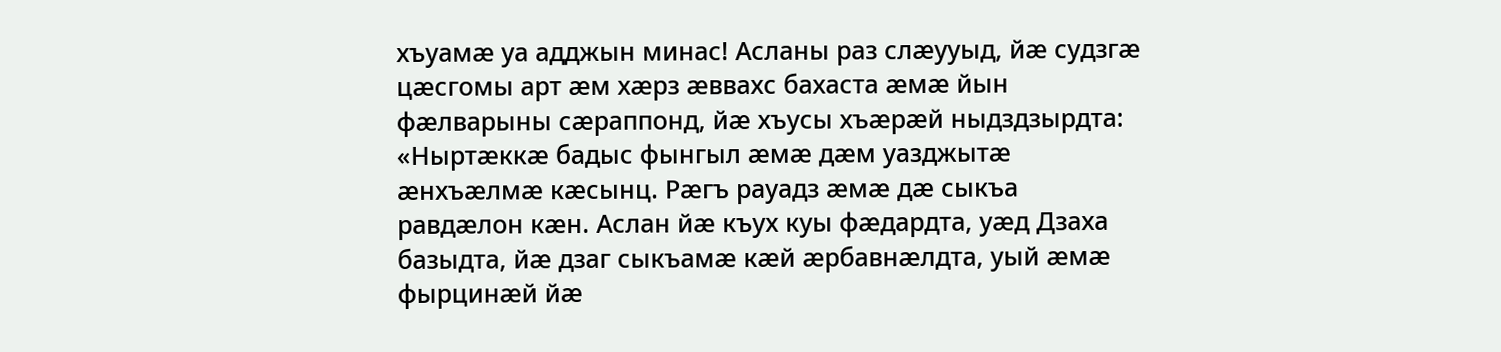хъуамæ уа адджын минас! Асланы раз слæууыд, йæ судзгæ цæсгомы арт æм хæрз æввахс бахаста æмæ йын фæлварыны сæраппонд, йæ хъусы хъæрæй ныдздзырдта: «Ныртæккæ бадыс фынгыл æмæ дæм уазджытæ æнхъæлмæ кæсынц. Рæгъ рауадз æмæ дæ сыкъа равдæлон кæн. Аслан йæ къух куы фæдардта, уæд Дзаха базыдта, йæ дзаг сыкъамæ кæй æрбавнæлдта, уый æмæ фырцинæй йæ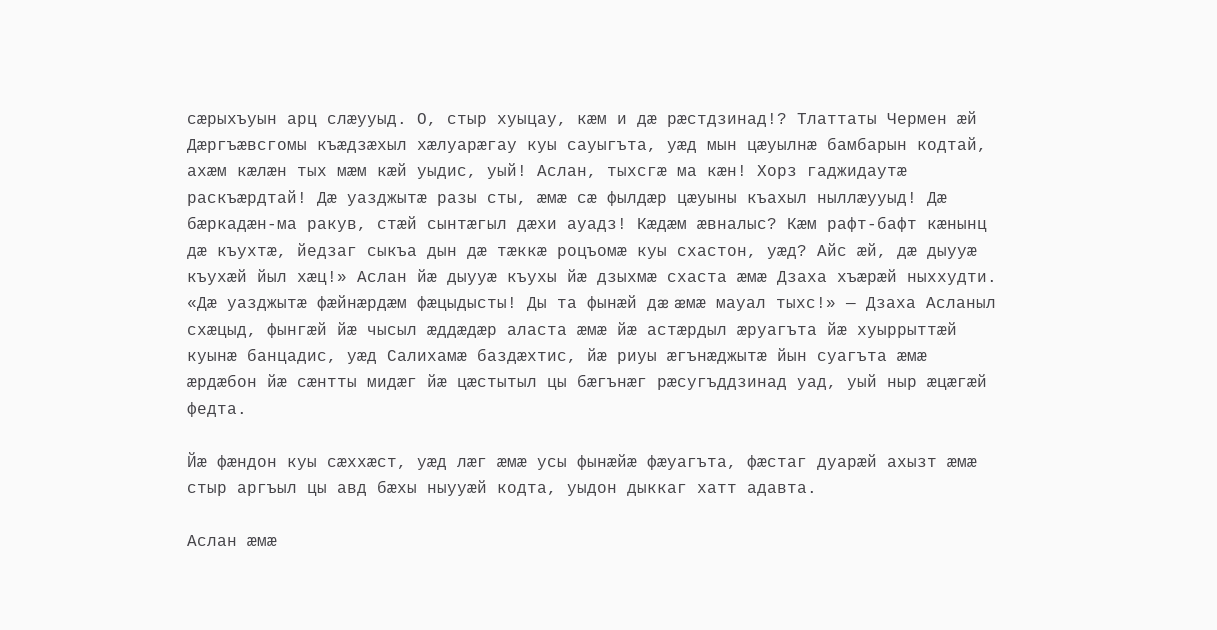сæрыхъуын арц слæууыд. О, стыр хуыцау, кæм и дæ рæстдзинад!? Тлаттаты Чермен æй Дæргъæвсгомы къæдзæхыл хæлуарæгау куы сауыгъта, уæд мын цæуылнæ бамбарын кодтай, ахæм кæлæн тых мæм кæй уыдис, уый! Аслан, тыхсгæ ма кæн! Хорз гаджидаутæ раскъæрдтай! Дæ уазджытæ разы сты, æмæ сæ фылдæр цæуыны къахыл ныллæууыд! Дæ бæркадæн-ма ракув, стæй сынтæгыл дæхи ауадз! Кæдæм æвналыс? Кæм рафт-бафт кæнынц дæ къухтæ, йедзаг сыкъа дын дæ тæккæ роцъомæ куы схастон, уæд? Айс æй, дæ дыууæ къухæй йыл хæц!» Аслан йæ дыууæ къухы йæ дзыхмæ схаста æмæ Дзаха хъæрæй ныххудти. «Дæ уазджытæ фæйнæрдæм фæцыдысты! Ды та фынæй дæ æмæ мауал тыхс!» — Дзаха Асланыл схæцыд, фынгæй йæ чысыл æддæдæр аласта æмæ йæ астæрдыл æруагъта йæ хуыррыттæй куынæ банцадис, уæд Салихамæ баздæхтис, йæ риуы æгънæджытæ йын суагъта æмæ æрдæбон йæ сæнтты мидæг йæ цæстытыл цы бæгънæг рæсугъддзинад уад, уый ныр æцæгæй федта.

Йæ фæндон куы сæххæст, уæд лæг æмæ усы фынæйæ фæуагъта, фæстаг дуарæй ахызт æмæ стыр аргъыл цы авд бæхы ныууæй кодта, уыдон дыккаг хатт адавта.

Аслан æмæ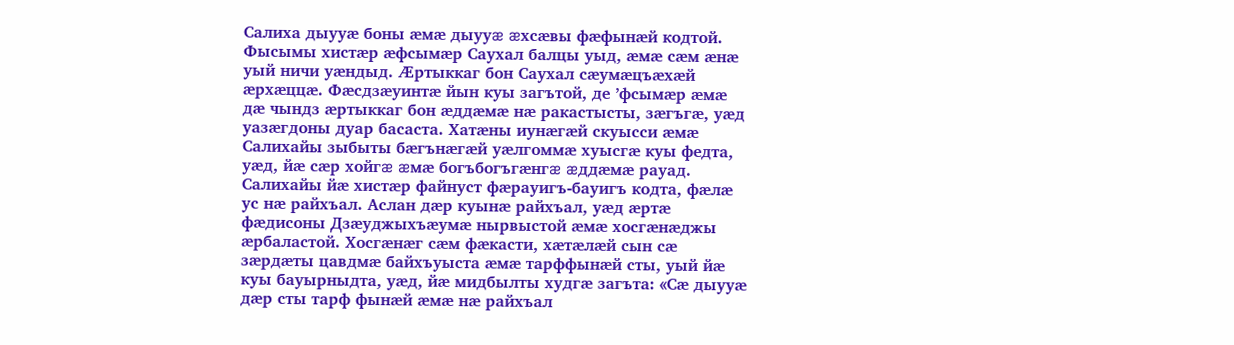Салиха дыууæ боны æмæ дыууæ æхсæвы фæфынæй кодтой. Фысымы хистæр æфсымæр Саухал балцы уыд, æмæ сæм æнæ уый ничи уæндыд. Æртыккаг бон Саухал сæумæцъæхæй æрхæццæ. Фæсдзæуинтæ йын куы загътой, де ’фсымæр æмæ дæ чындз æртыккаг бон æддæмæ нæ ракастысты, зæгъгæ, уæд уазæгдоны дуар басаста. Хатæны иунæгæй скуысси æмæ Салихайы зыбыты бæгънæгæй уæлгоммæ хуысгæ куы федта, уæд, йæ сæр хойгæ æмæ богъбогъгæнгæ æддæмæ рауад. Салихайы йæ хистæр файнуст фæрауигъ-бауигъ кодта, фæлæ ус нæ райхъал. Аслан дæр куынæ райхъал, уæд æртæ фæдисоны Дзæуджыхъæумæ нырвыстой æмæ хосгæнæджы æрбаластой. Хосгæнæг сæм фæкасти, хæтæлæй сын сæ зæрдæты цавдмæ байхъуыста æмæ тарффынæй сты, уый йæ куы бауырныдта, уæд, йæ мидбылты худгæ загъта: «Сæ дыууæ дæр сты тарф фынæй æмæ нæ райхъал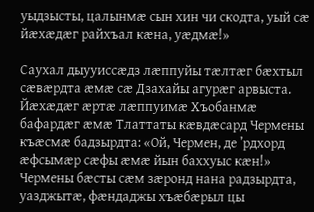уыдзысты, цалынмæ сын хин чи скодта, уый сæ йæхæдæг райхъал кæна, уæдмæ!»

Саухал дыууиссæдз лæппуйы тæлтæг бæхтыл сæвæрдта æмæ сæ Дзахайы агурæг арвыста. Йæхæдæг æртæ лæппуимæ Хъобанмæ бафардæг æмæ Тлаттаты кæвдæсард Чермены къæсмæ бадзырдта: «Ой, Чермен, де ’рдхорд æфсымæр сæфы æмæ йын баххуыс кæн!» Чермены бæсты сæм зæронд нана радзырдта, уазджытæ, фæндаджы хъæбæрыл цы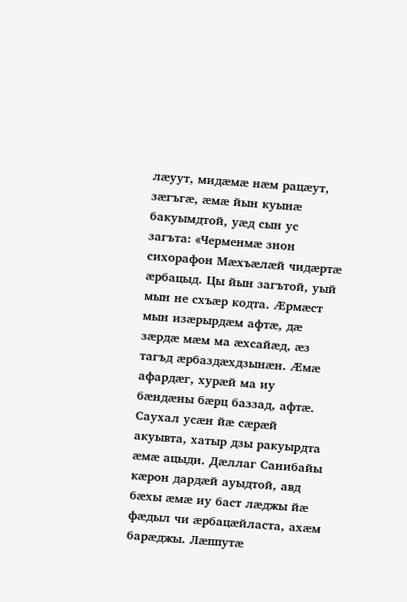лæуут, мидæмæ нæм рацæут, зæгъгæ, æмæ йын куынæ бакуымдтой, уæд сын ус загъта: «Черменмæ знон сихорафон Мæхъæлæй чидæртæ æрбацыд. Цы йын загътой, уый мын не схъæр кодта. Æрмæст мын изæрырдæм афтæ, дæ зæрдæ мæм ма æхсайæд, æз тагъд æрбаздæхдзынæн. Æмæ афардæг, хурæй ма иу бæндæны бæрц баззад, афтæ. Саухал усæн йæ сæрæй акуывта, хатыр дзы ракуырдта æмæ ацыди. Дæллаг Санибайы кæрон дардæй ауыдтой, авд бæхы æмæ иу баст лæджы йæ фæдыл чи æрбацæйласта, ахæм барæджы. Лæппутæ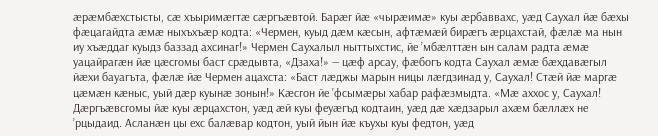æрæмбæхстысты, сæ хъыримæгтæ сæргъæвтой. Барæг йæ «чырæимæ» куы æрбаввахс, уæд Саухал йæ бæхы фæцагайдта æмæ ныхъхъæр кодта: «Чермен, куыд дæм кæсын, афтæмæй бирæгъ æрцахстай, фæлæ ма нын иу хъæддаг куыдз баззад ахсинаг!» Чермен Саухалыл ныттыхстис, йе ’мбæлттæн ын салам радта æмæ уацайрагæн йæ цæсгомы баст срæдывта, «Дзаха!» — цæф арсау, фæбогъ кодта Саухал æмæ бæхдавæгыл йæхи бауагъта, фæлæ йæ Чермен ацахста: «Баст лæджы марын ницы лæгдзинад у, Саухал! Стæй йæ маргæ цæмæн кæныс, уый дæр куынæ зонын!» Кæсгон йе ’фсымæры хабар рафæзмыдта. «Мæ аххос у, Саухал! Дæргъæвсгомы йæ куы æрцахстон, уæд æй куы феуæгъд кодтаин, уæд дæ хæдзарыл ахæм бæллæх не ’рцыдаид. Асланæн цы ехс балæвар кодтон, уый йын йæ къухы куы федтон, уæд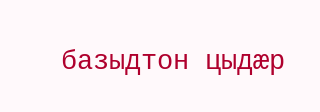базыдтон цыдæр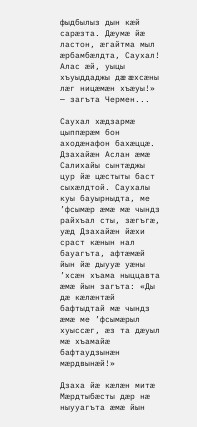фыдбылыз дын кæй сарæзта. Дæумæ йæ ластон, æгайтма мыл æрбамбæлдта, Саухал! Алас æй, уыцы хъуыддаджы дæ æхсæны лæг ницæмæн хъæуы!» — загъта Чермен...

Саухал хæдзармæ цыппæрæм бон аходæнафон бахæццæ. Дзахайæн Аслан æмæ Салихайы сынтæджы цур йæ цæстыты баст сыхæлдтой. Саухалы куы бауырныдта, ме ’фсымæр æмæ мæ чындз райхъал сты, зæгъгæ, уæд Дзахайæн йæхи сраст кæнын нал бауагъта, афтæмæй йын йæ дыууæ уæны ’хсæн хъама ныццавта æмæ йын загъта: «Ды дæ кæлæнтæй бафтыдтай мæ чындз æмæ ме ’фсымæрыл хуыссæг, æз та дæуыл мæ хъамайæ бафтаудзынæн мæрдвынæй!»

Дзаха йæ кæлæн митæ Мæрдтыбæсты дæр нæ ныууагъта æмæ йын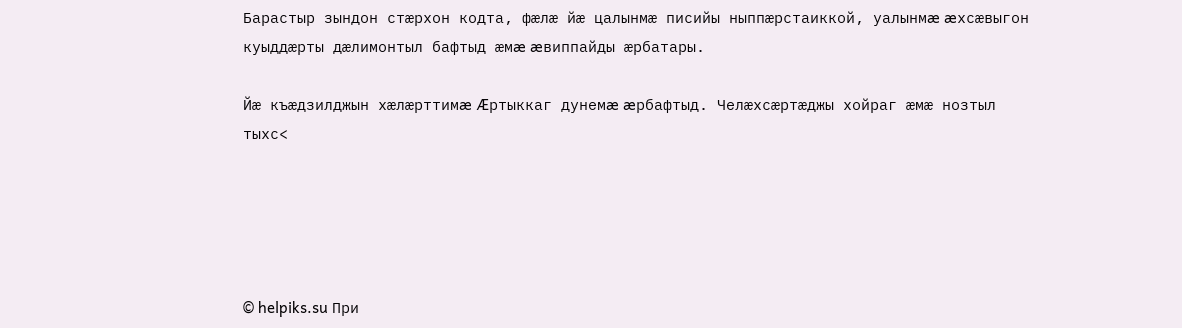Барастыр зындон стæрхон кодта, фæлæ йæ цалынмæ писийы ныппæрстаиккой, уалынмæ æхсæвыгон куыддæрты дæлимонтыл бафтыд æмæ æвиппайды æрбатары.

Йæ къæдзилджын хæлæрттимæ Æртыккаг дунемæ æрбафтыд. Челæхсæртæджы хойраг æмæ нозтыл тыхс<





© helpiks.su При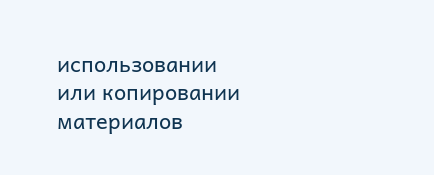использовании или копировании материалов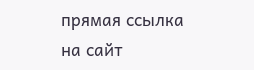прямая ссылка на сайт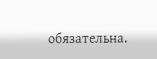обязательна.